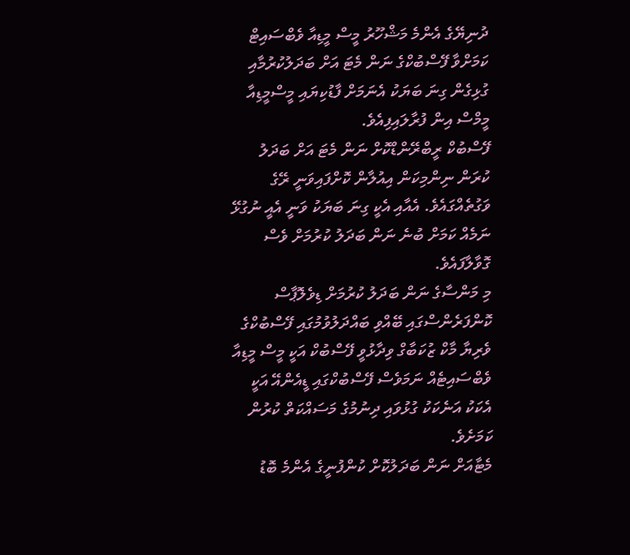ދުނިޔޭގެ އެންމެ މަޝްހޫރު މީސް މީޑިއާ ވެބްސައިޓް ކަމަށްވާ ފޭސްބުކްގެ ނަން މެޓަ އަށް ބަދަލުކުރުމާއި ގުޅިގެން ގިނަ ބަޔަކު އެނަމަށް ފާޑުކިޔައި މީސްމީޑިއާ މީމްސް އިން ފުރާލައިފިއެވެ.
ފޭސްބުކް ރީބްރޭންޑްކޮށް ނަން މެޓަ އަށް ބަދަލު ކުރަން ނިންމިކަން އިއުލާން ކޮށްފައިވަނީ ރޭގެ ވަގުތެއްގައެވެ. އެއާއި އެކީ ގިނަ ބަޔަކު ވަނީ އެއީ ނުގުޅޭ ނަމެއް ކަމަށް ބުނެ ނަން ބަދަލު ކުރުމަށް ވެސް ގޮވާލާފައެވެ.
މި މަންސާގެ ނަން ބަދަލު ކުރުމަށް ޑިވެލޮޕާސް ކޮންފަރެންސްގައި ބޭއްވި ބައްދަލުވުމުގައި ފޭސްބުކްގެ ވެރިޔާ މާކް ޒުކަބާގް ވިދާޅުވީ ފޭސްބުކް އަކީ މީސް މީޑިއާ ވެބްސައިޓެއް ނަމަވެސް ފޭސްބުކްގައި ޑީއެންއޭ އަކީ އެކަކު އަނެކަކު ގުޅުވައި ދިނުމުގެ މަސައްކަތް ކުރުން ކަމަށެވެ.
މެޓާއަށް ނަން ބަދަލުކޮށް ކުންފުނީގެ އެންމެ ބޮޑު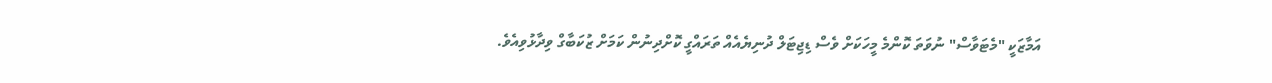އަމާޒަކީ "މެޓަވާސް" ނުވަތަ ކޮންމެ މީހަކަށް ވެސް ޑިޖިޓަލް ދުނިޔެއެއް ތަރައްގީ ކޮށްދިނުން ކަމަށް ޒުކަބާގް ވިދާޅުވިއެވެ.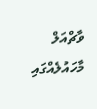ވާޗްއަލް މާހައުލެއްގައި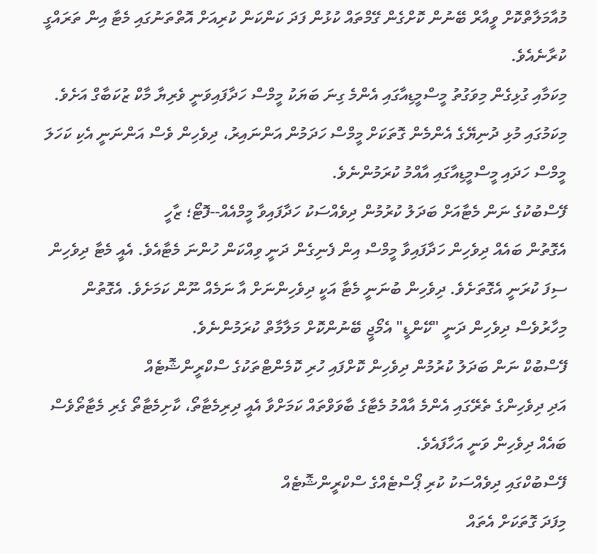މުއާމަލާތްކޮށް ވީއާރް ބޭނުން ކޮށްގެން ގޭމްތައް ކުޅުން ފަދަ ކަންކަން ކުރިއަށް އޮތްތަނުގައި މެޓާ އިން ތަރައްގީ ކުރާނެއެވެ.
މިކަމާއި ގުޅިގެން މިވަގުތު މީސްމީޑިއާގައި އެންމެ ގިނަ ބަޔަކު މީމްސް ހަދާފައިވަނީ ވެރިޔާ މާކް ޒުކަބާގް އަށެވެ. މިކަމުގައި މުޅި ދުނިޔޭގެ އެންމެން ގޮތަކަށް މީމްސް ހަދަމުން އަންނައިރު، ދިވެހިން ވެސް އަންނަނީ އެކި ކަހަލަ މީމްސް ހަދައި މީސްމީޑިއާގައި އާއްމު ކުރަމުންނެވެ.
ފޭސްބުކުގެ ނަން މެޓާއަށް ބަދަލު ކުރުމުން ދިވެއްސަކު ހަދާފައިވާ މީމްއެއް--ފޮޓޯ؛ ޒާހީ
އެގޮތުން ބައެއް ދިވެހިން ހަދާފައިވާ މީމްސް އިން ފެނިގެން ދަނީ ވިއްކަން ހުންނަ މެޓާއެވެ. އެއީ މެޓާ ދިވެހިން ސިފަ ކުރަނީ އެގޮތަށެވެ. ދިވެހިން ބުނަނީ މެޓާ އަކީ ދިވެހިންނަށް އާ ނަމެއް ނޫން ކަމަށެވެ. އެގޮތުން މިހާރުވެސް ދިވެހިން ދަނީ "ކޭންޑީ" އެމޯޖީ ބޭނުންކޮށް މަލާމާތް ކުރަމުންނެވެ.
ފޭސްބުކް ނަން ބަދަލު ކުރުމުން ދިވެހިން ކޮށްފައި ހުރި ކޮމެންޓްތަކުގެ ސްކްރީންޝޮޓެއް
އަދި ދިވެހިންގެ ތެރޭގައި އެންމެ އާއްމު މެޓާގެ ބާވަވްތައް ކަމަށްވާ އެއީ ދިރިމެޓާތޯ، ކާށިމެޓާތޯ ގެރި މެޓާތޯވެސް ބައެއް ދިވެހިން ވަނީ އަހާފައެވެ.
ފޭސްބުކްގައި ދިވެއްސަކު ކުރި ޕޯސްޓެއްގެ ސްކްރީންޝޮޓެއް
މިފަދަ ގޮތަކަށް އެތައް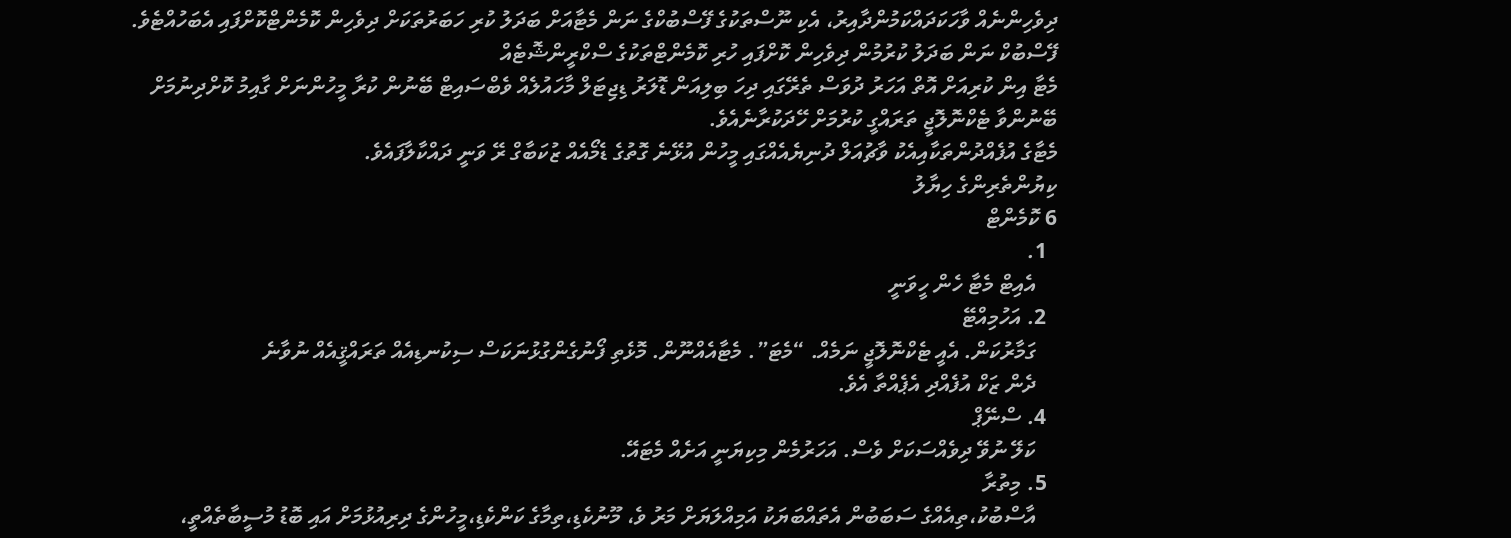ދިވެހިންނެއް ވާހަކަދައްކަމުންދާއިރު، އެކި ނޫސްތަކުގެ ފޭސްބުކްގެ ނަން މެޓާއަށް ބަދަލު ކުރި ހަބަރުތަކަށް ދިވެހިން ކޮމެންޓްކޮށްފައި އެބަހުއްޓެވެ.
ފޭސްބުކް ނަން ބަދަލު ކުރުމުން ދިވެހިން ކޮށްފައި ހުރި ކޮމެންޓްތަކުގެ ސްކްރީންޝޮޓެއް
މެޓާ އިން ކުރިއަށް އޮތް އަހަރު ދުވަސް ތެރޭގައި ދިހަ ބިލިއަން ޑޮލަރު ޑިޖިޓަލް މާހައުލެއް ވެބްސައިޓް ބޭނުން ކުރާ މީހުންނަށް ގާއިމު ކޮށްދިނުމަށް ބޭނުންވާ ޓެކްނޮލޮޖީ ތަރައްގީ ކުރުމަށް ހޭދަކުރާނެއެވެ.
މެޓާގެ އުފެއްދުންތަކާއިއެކު ވާޗުއަލް ދުނިޔެއެއްގައި މީހުން އުޅޭނެ ގޮތުގެ ޑެމޯއެއް ޒުކަބާގް ރޭ ވަނީ ދައްކާލާފައެވެ.
ކިޔުންތެރިންގެ ހިޔާލު
6 ކޮމެންޓް
  1.
    އެއިޓް މެޓާ ހެން ހީވަނީ
  2. އަހުމިއްޓޭ
    ގަމާރުކަން. އެއީ ޓެކްނޮލޮޖީ ނަމެއް. “މެޓަ”. މެޓާއެއްނޫން. މޮޅެތި ފޯނުގެންގުޅުނަކަސް ސިކުނޑިއެއް ތަރައްޤީއެއް ނުވާނެ
    ދެން ޒަކް އުފެއްދި އެޕެއްތާ އެވެ.
  4. ސްނޭޕް
    ކަލޭ ނުވޭ ދިވެއްސަކަށް ވެސް. އަހަރުމެން މިކިޔަނީ އަށެއް މެޓައޭ.
  5. މިތުރާ
    އާސްބުކު،ތިއެއްގެ ސަބަބުން އެތައްބަޔަކު އަމިއްލަޔަށް މަރު ވެ، މޫނުކެޑި،ތިމާގެ ކަންކެޑި،މީހުންގެ ދިރިއުޅުމަށް އައި ބޮޑު މުސީބާތެއްތީ،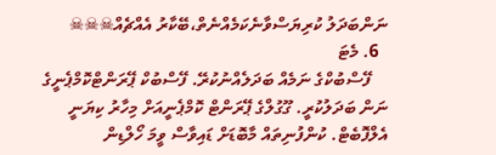ނަންބަދަލު ކުރިޔަސްވާނެކަމެއްނެތް،ބޭކާރު އެއްޗެއް☠☠☠
  6. މެޓަ
    ފޭސްބުކްގެ ނަމެއް ބަދަލެއްނުކުރޭ. ފޭސްބުކް ޕޭރަންޓްކޮމްޕެނީގެ ނަން ބަދަލުކުރީ. ގޫގުލްގެ ޕޭރަންޓް ކޮމްޕެނީއަށް މިހާރު ކިޔަނީ އެލްފޮބެޓް. ކުންފުނިތައް މާބޮޑަށް ޑައިވާސް ވީމަ ހޯލްޑިން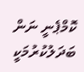ކޮމްޕެނީ ނަން ބަދަލުކުރުމަކީ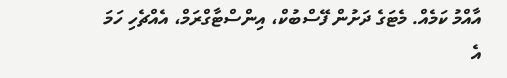އާއްމު ކަމެއް. މެޓަގެ ދަށުން ފޭސްބުކް، އިންސްޓާގްރަމް، އެއްޗެހި ހަމަ އެ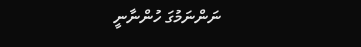ނަންނަމުގަ ހުންނާނީ